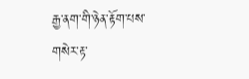རྒྱ་ནག་གི་ཉེན་རྟོག་པས་གསེར་རྟ་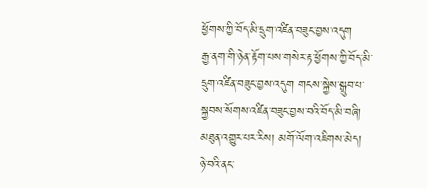ཕྱོགས་ཀྱི་བོད་མི་དྲུག་འཛིན་བཟུང་བྱས་འདུག
རྒྱ་ནག་གི་ཉེན་རྟོག་པས་གསེར་རྟ་ཕྱོགས་ཀྱི་བོད་མི་དྲུག་འཛིན་བཟུང་བྱས་འདུག གངས་སྐྱེས་སྒྲུབ་པ་སྐྱབས་སོགས་འཛིན་བཟུང་བྱས་བའི་བོད་མི་བཞི།
མཐུན་འགྱུར་པར་རིས། མགོ་ལོག་འཇིགས་མེད།
ཉེ་བའི་ནང་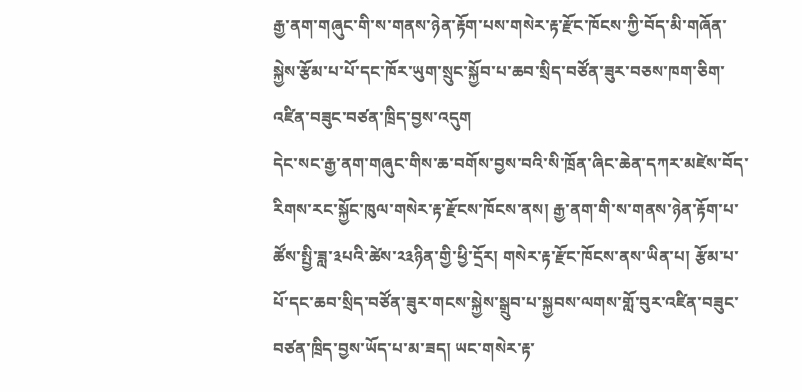རྒྱ་ནག་གཞུང་གི་ས་གནས་ཉེན་རྟོག་པས་གསེར་རྟ་རྫོང་ཁོངས་ཀྱི་བོད་མི་གཞོན་སྐྱེས་རྩོམ་པ་པོ་དང་ཁོར་ཡུག་སྲུང་སྐྱོབ་པ་ཆབ་སྲིད་བཙོན་ཟུར་བཅས་ཁག་ཅིག་འཛིན་བཟུང་བཙན་ཁྲིད་བྱས་འདུག
དེང་སང་རྒྱ་ནག་གཞུང་གིས་ཆ་བགོས་བྱས་བའི་སི་ཁྲོན་ཞིང་ཆེན་དཀར་མཛེས་བོད་རིགས་རང་སྐྱོང་ཁུལ་གསེར་རྟ་རྫོངས་ཁོངས་ནས། རྒྱ་ནག་གི་ས་གནས་ཉེན་རྟོག་པ་ཚོས་སྤྱི་ཟླ་༣པའི་ཚེས་༢༣ཉིན་གྱི་ཕྱི་དྲོར། གསེར་རྟ་རྫོང་ཁོངས་ནས་ཡིན་པ། རྩོམ་པ་པོ་དང་ཆབ་སྲིད་བཙོན་ཟུར་གངས་སྐྱེས་སྒྲུབ་པ་སྐྱབས་ལགས་གློ་བུར་འཛིན་བཟུང་བཙན་ཁྲིད་བྱས་ཡོད་པ་མ་ཟད། ཡང་གསེར་རྟ་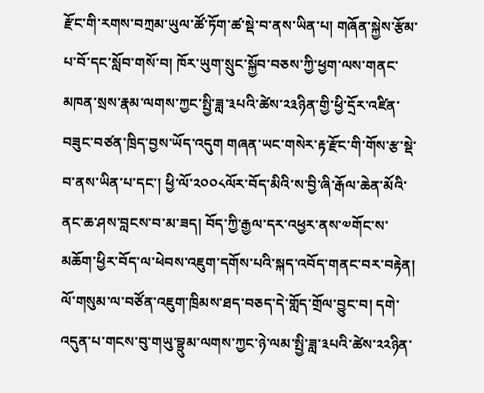རྫོང་གི་རགས་བཀྲམ་ཡུལ་ཚོ་ཏོག་ཚ་སྡེ་བ་ནས་ཡིན་པ། གཞོན་སྐྱེས་རྩོམ་པ་བོ་དང་སློབ་གསོ་བ། ཁོར་ཡུག་སྲུང་སྐྱོབ་བཅས་ཀྱི་ཕྱག་ལས་གནང་མཁན་སྲས་རྣམ་ལགས་ཀྱང་སྤྱི་ཟླ་༣པའི་ཚེས་༢༣ཉིན་གྱི་ཕྱི་དྲོར་འཛིན་བཟུང་བཙན་ཁྲིད་བྱས་ཡོད་འདུག གཞན་ཡང་གསེར་རྟ་རྫོང་གི་གོས་རྩ་སྡེ་བ་ནས་ཡིན་པ་དང་། ཕྱི་ལོ་༢༠༠༨ལོར་བོད་མིའི་ས་བྱི་ཞི་རྒོལ་ཆེན་མོའི་ནང་ཆ་ཤས་བླངས་བ་མ་ཟད། བོད་ཀྱི་རྒྱལ་དར་འཕྱར་ནས་༧གོང་ས་མཆོག་ཕྱིར་བོད་ལ་ཕེབས་འཇུག་དགོས་པའི་སྐད་འབོད་གནང་བར་བརྟེན། ལོ་གསུམ་ལ་བཙོན་འཇུག་ཁྲིམས་ཐད་བཅད་དེ་གློད་གྲོལ་བྱུང་བ། དགེ་འདུན་པ་གངས་བུ་གཡུ་བྷྲུམ་ལགས་ཀྱང་ཉེ་ལམ་སྤྱི་ཟླ་༣པའི་ཚེས་༢༢ཉིན་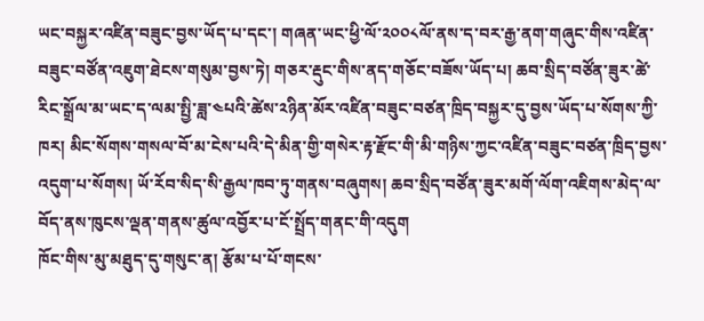ཡང་བསྐྱར་འཛིན་བཟུང་བྱས་ཡོད་པ་དང་། གཞན་ཡང་ཕྱི་ལོ་༢༠༠༨ལོ་ནས་ད་བར་རྒྱ་ནག་གཞུང་གིས་འཛིན་བཟུང་བཙོན་འཇུག་ཐེངས་གསུམ་བྱས་ཏེ། གཅར་རྡུང་གིས་ནད་གཅོང་བཟོས་ཡོད་པ། ཆབ་སྲིད་བཙོན་ཟུར་ཚེ་རིང་སྒྲོལ་མ་ཡང་ད་ལམ་སྤྱི་ཟླ་༤པའི་ཚེས་༢ཉིན་མོར་འཛིན་བཟུང་བཙན་ཁྲིད་བསྐྱར་དུ་བྱས་ཡོད་པ་སོགས་ཀྱི་ཁར། མིང་སོགས་གསལ་བོ་མ་ངེས་པའི་དེ་མིན་གྱི་གསེར་རྟ་རྫོང་གི་མི་གཉིས་ཀྱང་འཛིན་བཟུང་བཙན་ཁྲིད་བྱས་འདུག་པ་སོགས། ཡོ་རོབ་སིད་སི་རྒྱལ་ཁབ་ཏུ་གནས་བཞུགས། ཆབ་སྲིད་བཙོན་ཟུར་མགོ་ལོག་འཇིགས་མེད་ལ་བོད་ནས་ཁུངས་ལྡན་གནས་ཚུལ་འབྱོར་པ་ངོ་སྤྲོད་གནང་གི་འདུག
ཁོང་གིས་མུ་མཐུད་དུ་གསུང་ན། རྩོམ་པ་པོ་གངས་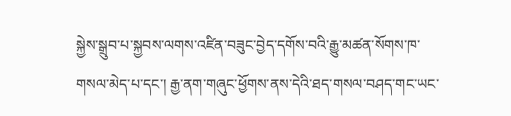སྐྱེས་སྒྲུབ་པ་སྐྱབས་ལགས་འཛིན་བཟུང་བྱེད་དགོས་བའི་རྒྱུ་མཚན་སོགས་ཁ་གསལ་མེད་པ་དང་། རྒྱ་ནག་གཞུང་ཕྱོགས་ནས་དེའི་ཐད་གསལ་བཤད་གང་ཡང་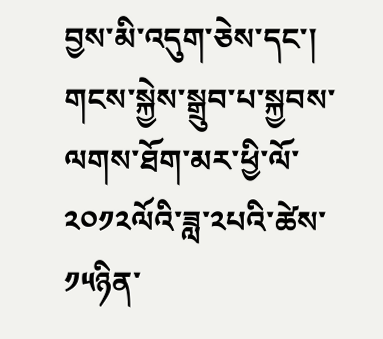བྱས་མི་འདུག་ཅེས་དང་། གངས་སྐྱེས་སྒྲུབ་པ་སྐྱབས་ལགས་ཐོག་མར་ཕྱི་ལོ་༢༠༡༢ལོའི་ཟླ་༢པའི་ཚེས་༡༥ཉིན་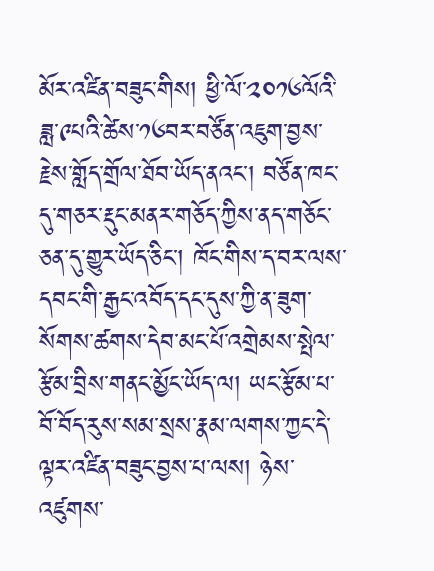མོར་འཛིན་བཟུང་གིས། ཕྱི་ལོ་༢༠༡༦ལོའི་ཟླ་༩པའི་ཚེས་༡༦བར་བཙོན་འཇུག་བྱས་རྗེས་གློད་གྲོལ་ཐོབ་ཡོད་ནའང་། བཙོན་ཁང་དུ་གཅར་རྡུང་མནར་གཅོད་ཀྱིས་ནད་གཅོང་ཅན་དུ་གྱུར་ཡོད་ཅིང་། ཁོང་གིས་ད་བར་ལས་དབང་གི་རྒྱང་འབོད་དང་དུས་ཀྱི་ན་ཟུག་སོགས་ཚགས་དེབ་མང་པོ་འགྲེམས་སྤེལ་རྩོམ་བྲིས་གནང་མྱོང་ཡོད་ལ། ཡང་རྩོམ་པ་བོ་བོད་རུས་སམ་སྲས་རྣམ་ལགས་ཀྱང་དེ་ལྟར་འཛིན་བཟུང་བྱས་པ་ལས། ཉེས་འཛུགས་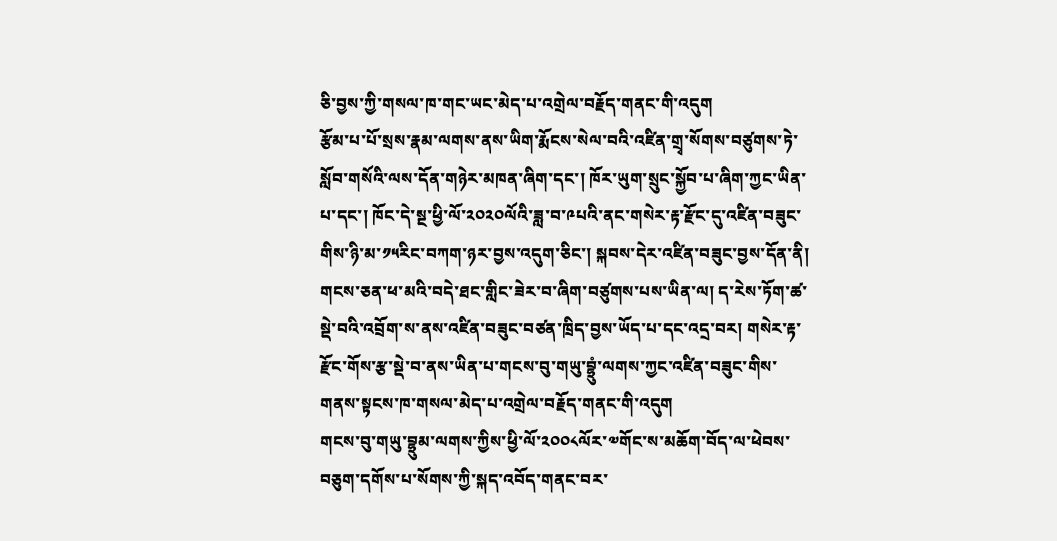ཅི་བྱས་ཀྱི་གསལ་ཁ་གང་ཡང་མེད་པ་འགྲེལ་བརྗོད་གནང་གི་འདུག
རྩོམ་པ་པོ་སྲས་རྣམ་ལགས་ནས་ཡིག་རྨོངས་སེལ་བའི་འཛིན་གྲྭ་སོགས་བཙུགས་ཏེ་སློབ་གསོའི་ལས་དོན་གཉེར་མཁན་ཞིག་དང་། ཁོར་ཡུག་སྲུང་སྐྱོབ་པ་ཞིག་ཀྱང་ཡིན་པ་དང་། ཁོང་དེ་སྔ་ཕྱི་ལོ་༢༠༢༠ལོའི་ཟླ་བ་༩པའི་ནང་གསེར་རྟ་རྫོང་དུ་འཛིན་བཟུང་གིས་ཉི་མ་༡༥རིང་བཀག་ཉར་བྱས་འདུག་ཅིང་། སྐབས་དེར་འཛིན་བཟུང་བྱས་དོན་ནི། གངས་ཅན་ཕ་མའི་བདེ་ཐང་གླིང་ཟེར་བ་ཞིག་བཙུགས་པས་ཡིན་ལ། ད་རེས་ཏོག་ཚ་སྡེ་བའི་འབྲོག་ས་ནས་འཛིན་བཟུང་བཙན་ཁྲིད་བྱས་ཡོད་པ་དང་འདྲ་བར། གསེར་རྟ་རྫོང་གོས་རྩ་སྡེ་བ་ནས་ཡིན་པ་གངས་བུ་གཡུ་བྷྲུཾ་ལགས་ཀྱང་འཛིན་བཟུང་གིས་གནས་སྟངས་ཁ་གསལ་མེད་པ་འགྲེལ་བརྗོད་གནང་གི་འདུག
གངས་བུ་གཡུ་བྷྲུམ་ལགས་ཀྱིས་ཕྱི་ལོ་༢༠༠༨ལོར་༧གོང་ས་མཆོག་བོད་ལ་ཕེབས་བཅུག་དགོས་པ་སོགས་ཀྱི་སྐད་འབོད་གནང་བར་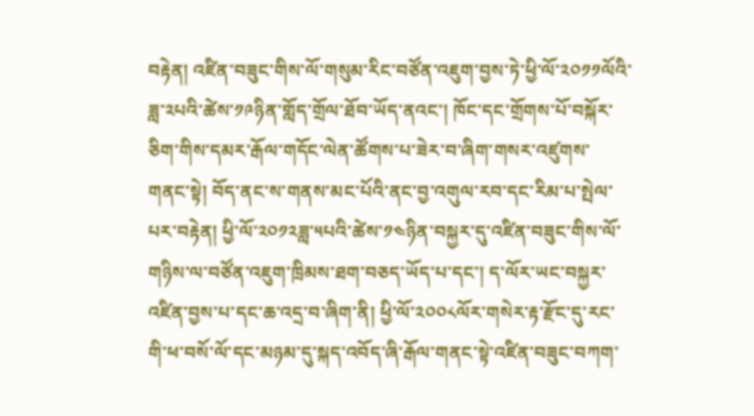བརྟེན། འཛིན་བཟུང་གིས་ལོ་གསུམ་རིང་བཙོན་འཇུག་བྱས་ཏེ་ཕྱི་ལོ་༢༠༡༡ལོའི་ཟླ་༢པའི་ཚེས་༡༩ཉིན་གློད་གྲོལ་ཐོབ་ཡོད་ནའང་། ཁོང་དང་གྲོགས་པོ་བསྐོར་ཅིག་གིས་དམར་རྒོལ་གདོང་ལེན་ཚོགས་པ་ཟེར་བ་ཞིག་གསར་འཛུགས་གནང་སྟེ། བོད་ནང་ས་གནས་མང་པོའི་ནང་བྱ་འགུལ་རབ་དང་རིམ་པ་སྤེལ་པར་བརྟེན། ཕྱི་ལོ་༢༠༡༢ཟླ་༥པའི་ཚེས་༡༤ཉིན་བསྐྱར་དུ་འཛིན་བཟུང་གིས་ལོ་གཉིས་ལ་བཙོན་འཇུག་ཁྲིམས་ཐག་བཅད་ཡོད་པ་དང་། ད་ལོར་ཡང་བསྐྱར་འཛིན་བྱས་པ་དང་ཆ་འདྲ་བ་ཞིག་ནི། ཕྱི་ལོ་༢༠༠༨ལོར་གསེར་རྟ་རྫོང་དུ་རང་གི་ཕ་བསོ་ལོ་དང་མཉམ་དུ་སྐད་འབོད་ཞི་རྒོལ་གནང་སྟེ་འཛིན་བཟུང་བཀག་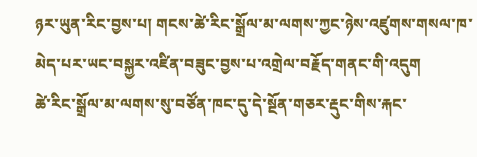ཉར་ཡུན་རིང་བྱས་པ། གངས་ཚེ་རིང་སྒྲོལ་མ་ལགས་ཀྱང་ཉེས་འཛུགས་གསལ་ཁ་མེད་པར་ཡང་བསྐྱར་འཛིན་བཟུང་བྱས་པ་འགྲེལ་བརྗོད་གནང་གི་འདུག
ཚེ་རིང་སྒྲོལ་མ་ལགས་སུ་བཙོན་ཁང་དུ་དེ་སྔོན་གཅར་རྡུང་གིས་རྐང་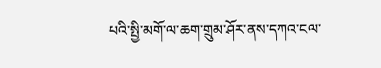པའི་སྤྱི་མགོ་ལ་ཆག་གྲུམ་ཤོར་ནས་དཀའ་ངལ་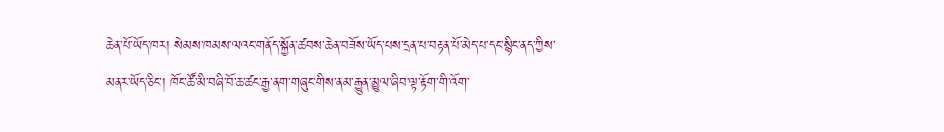ཆེན་པོ་ཡོད་ཁར། སེམས་ཁམས་ལའང་གནོད་སྐྱོན་ཚབས་ཆེན་བཟོས་ཡོད་པས་དྲན་པ་བརྟན་པོ་མེད་པ་དང་སྙིང་ནད་ཀྱིས་མནར་ཡོད་ཅིང་། ཁོང་ཚོ་མི་བཞི་བོ་ཆ་ཚང་རྒྱ་ནག་གཞུང་གིས་ནམ་རྒྱུན་མྱུལ་ཞིབ་ལྟ་རྟོག་གི་འོག་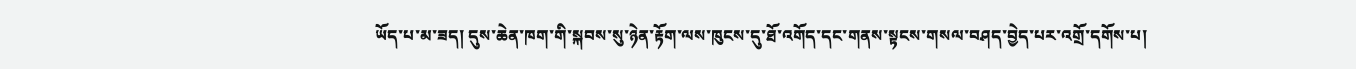ཡོད་པ་མ་ཟད། དུས་ཆེན་ཁག་གི་སྐབས་སུ་ཉེན་རྟོག་ལས་ཁུངས་དུ་ཐོ་འགོད་དང་གནས་སྟངས་གསལ་བཤད་བྱེད་པར་འགྲོ་དགོས་པ།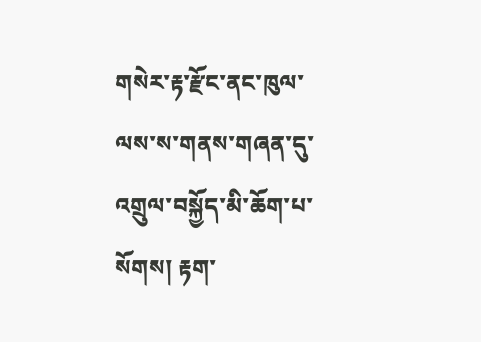གསེར་རྟ་རྫོང་ནང་ཁུལ་ལས་ས་གནས་གཞན་དུ་འགྲུལ་བསྐྱོད་མི་ཆོག་པ་སོགས། རྟག་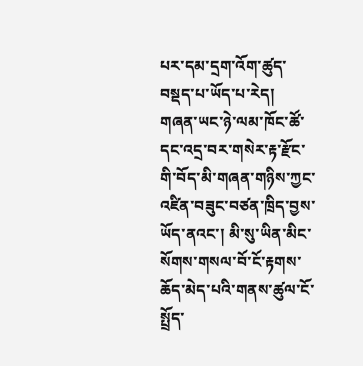པར་དམ་དྲག་འོག་ཚུད་བསྡད་པ་ཡོད་པ་རེད།
གཞན་ཡང་ཉེ་ལམ་ཁོང་ཚོ་དང་འདྲ་བར་གསེར་རྟ་རྫོང་གི་བོད་མི་གཞན་གཉིས་ཀྱང་འཛིན་བཟུང་བཙན་ཁྲིད་བྱས་ཡོད་ནའང་། མི་སུ་ཡིན་མིང་སོགས་གསལ་བོ་ངོ་རྟགས་ཆོད་མེད་པའི་གནས་ཚུལ་ངོ་སྤྲོད་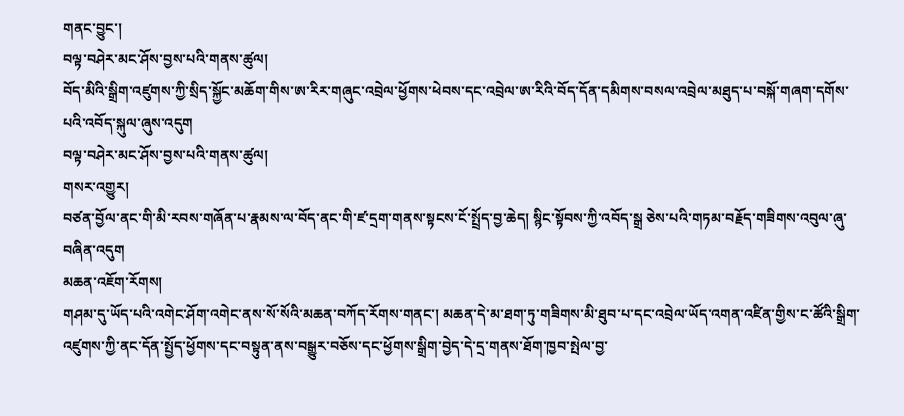གནང་བྱུང་།
བལྟ་བཤེར་མང་ཤོས་བྱས་པའི་གནས་ཚུལ།
བོད་མིའི་སྒྲིག་འཛུགས་ཀྱི་སྲིད་སྐྱོང་མཆོག་གིས་ཨ་རིར་གཞུང་འབྲེལ་ཕྱོགས་ཕེབས་དང་འབྲེལ་ཨ་རིའི་བོད་དོན་དམིགས་བསལ་འབྲེལ་མཐུད་པ་བསྐོ་གཞག་དགོས་པའི་འབོད་སྐུལ་ཞུས་འདུག
བལྟ་བཤེར་མང་ཤོས་བྱས་པའི་གནས་ཚུལ།
གསར་འགྱུར།
བཙན་བྱོལ་ནང་གི་མི་རབས་གཞོན་པ་རྣམས་ལ་བོད་ནང་གི་ཛ་དྲག་གནས་སྟངས་ངོ་སྤྲོད་བྱ་ཆེད། སྙིང་སྟོབས་ཀྱི་འབོད་སྒྲ ཅེས་པའི་གཏམ་བརྗོད་གཟིགས་འབུལ་ཞུ་བཞིན་འདུག
མཆན་འཇོག་རོགས།
གཤམ་དུ་ཡོད་པའི་འགེང་ཤོག་འགེང་ནས་སོ་སོའི་མཆན་བཀོད་རོགས་གནང་། མཆན་དེ་མ་ཐག་ཏུ་གཟིགས་མི་ཐུབ་པ་དང་འབྲེལ་ཡོད་འགན་འཛིན་གྱིས་ང་ཚོའི་སྒྲིག་འཛུགས་ཀྱི་ནང་དོན་སྤྱོད་ཕྱོགས་དང་བསྟུན་ནས་བསྒྱུར་བཅོས་དང་ཕྱོགས་སྒྲིག་བྱེད་དེ་དྲ་གནས་ཐོག་ཁྱབ་སྤེལ་བྱ་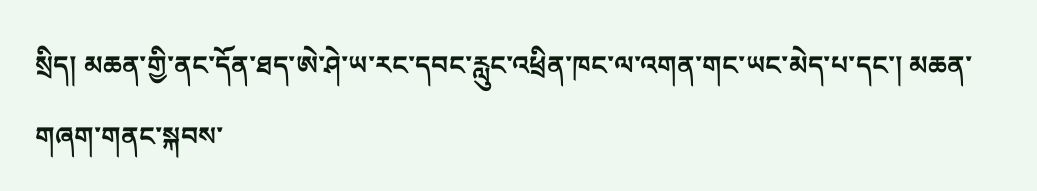སྲིད། མཆན་གྱི་ནང་དོན་ཐད་ཨེ་ཤེ་ཡ་རང་དབང་རླུང་འཕྲིན་ཁང་ལ་འགན་གང་ཡང་མེད་པ་དང་། མཆན་གཞག་གནང་སྐབས་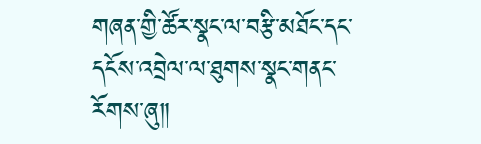གཞན་གྱི་ཚོར་སྣང་ལ་བརྩི་མཐོང་དང་དངོས་འབྲེལ་ལ་ཐུགས་སྣང་གནང་རོགས་ཞུ༎